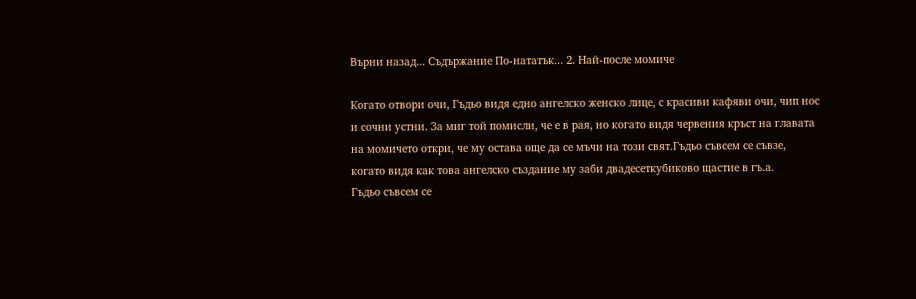Върни назад... Съдържание По-нататък... 2. Най-после момиче

Когато отвори очи, Гъдьо видя едно ангелско женско лице, с красиви кафяви очи, чип нос и сочни устни. За миг той помисли, че е в рая, но когато видя червения кръст на главата на момичето откри, че му остава още да се мъчи на този свят.Гъдьо съвсем се съвзе, когато видя как това ангелско създание му заби двадесеткубиково щастие в гъ.а.
Гъдьо съвсем се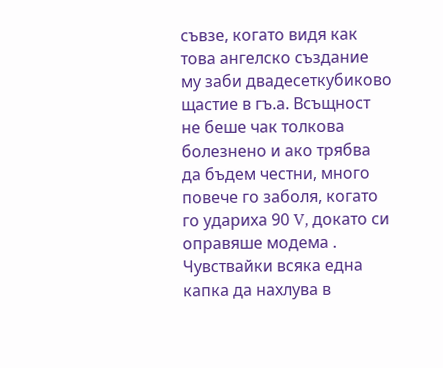съвзе, когато видя как това ангелско създание му заби двадесеткубиково щастие в гъ.а. Всъщност не беше чак толкова болезнено и ако трябва да бъдем честни, много повече го заболя, когато го удариха 90 V, докато си оправяше модема .
Чувствайки всяка една капка да нахлува в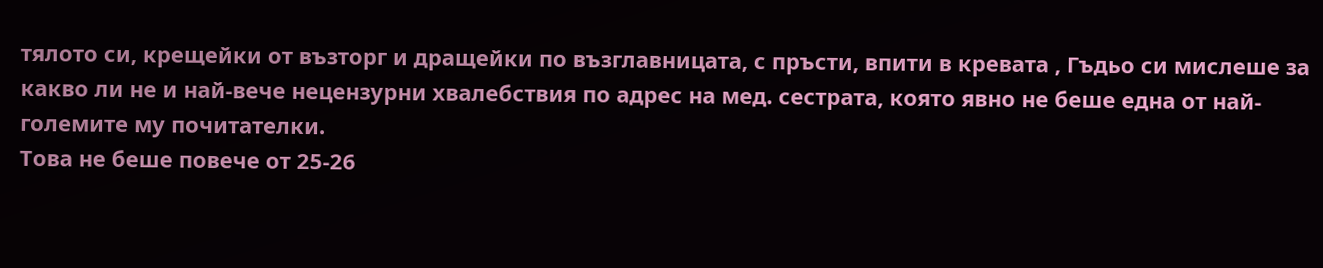тялото си, крещейки от възторг и дращейки по възглавницата, с пръсти, впити в кревата , Гъдьо си мислеше за какво ли не и най-вече нецензурни хвалебствия по адрес на мед. сестрата, която явно не беше една от най-големите му почитателки.
Това не беше повече от 25-26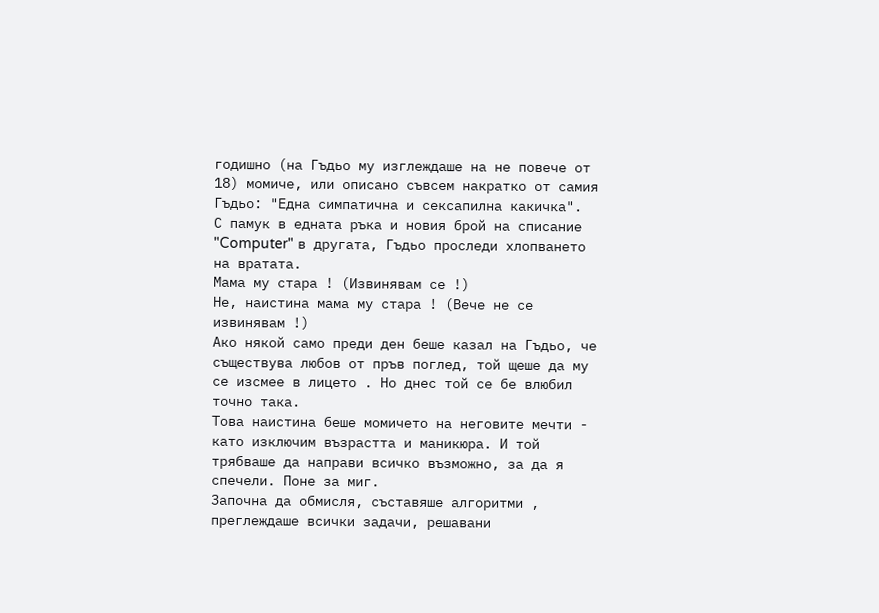годишно (на Гъдьо му изглеждаше на не повече от 18) момиче, или описано съвсем накратко от самия Гъдьо: "Една симпатична и сексапилна какичка".
С памук в едната ръка и новия брой на списание "Computer" в другата, Гъдьо проследи хлопването на вратата.
Мама му стара ! (Извинявам се !)
Не, наистина мама му стара ! (Вече не се извинявам !)
Ако някой само преди ден беше казал на Гъдьо, че съществува любов от пръв поглед, той щеше да му се изсмее в лицето . Но днес той се бе влюбил точно така.
Това наистина беше момичето на неговите мечти - като изключим възрастта и маникюра. И той трябваше да направи всичко възможно, за да я спечели. Поне за миг.
Започна да обмисля, съставяше алгоритми , преглеждаше всички задачи, решавани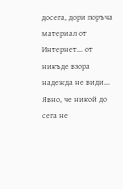досега, дори поръча материал от Интернет... от никъде взора надежда не види...
Явно, че никой до сега не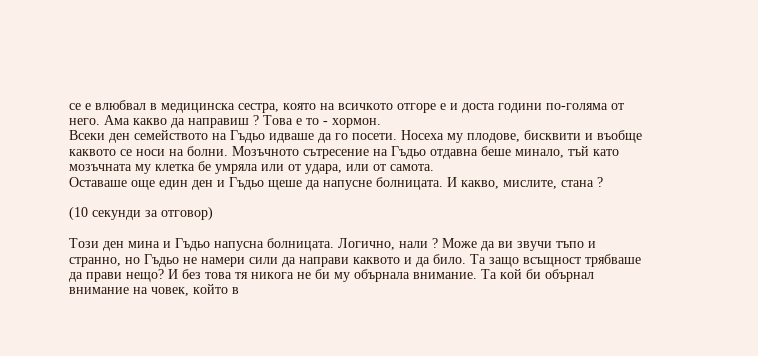се е влюбвал в медицинска сестра, която на всичкото отгоре е и доста години по-голяма от него. Ама какво да направиш ? Това е то - хормон.
Всеки ден семейството на Гъдьо идваше да го посети. Носеха му плодове, бисквити и въобще каквото се носи на болни. Мозъчното сътресение на Гъдьо отдавна беше минало, тъй като мозъчната му клетка бе умряла или от удара, или от самота.
Оставаше още един ден и Гъдьо щеше да напусне болницата. И какво, мислите, стана ?

(10 секунди за отговор)

Този ден мина и Гъдьо напусна болницата. Логично, нали ? Може да ви звучи тъпо и странно, но Гъдьо не намери сили да направи каквото и да било. Та защо всъщност трябваше да прави нещо? И без това тя никога не би му обърнала внимание. Та кой би обърнал внимание на човек, който в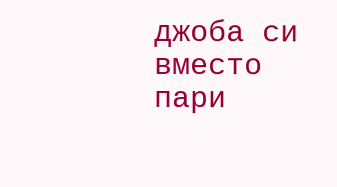джоба си вместо пари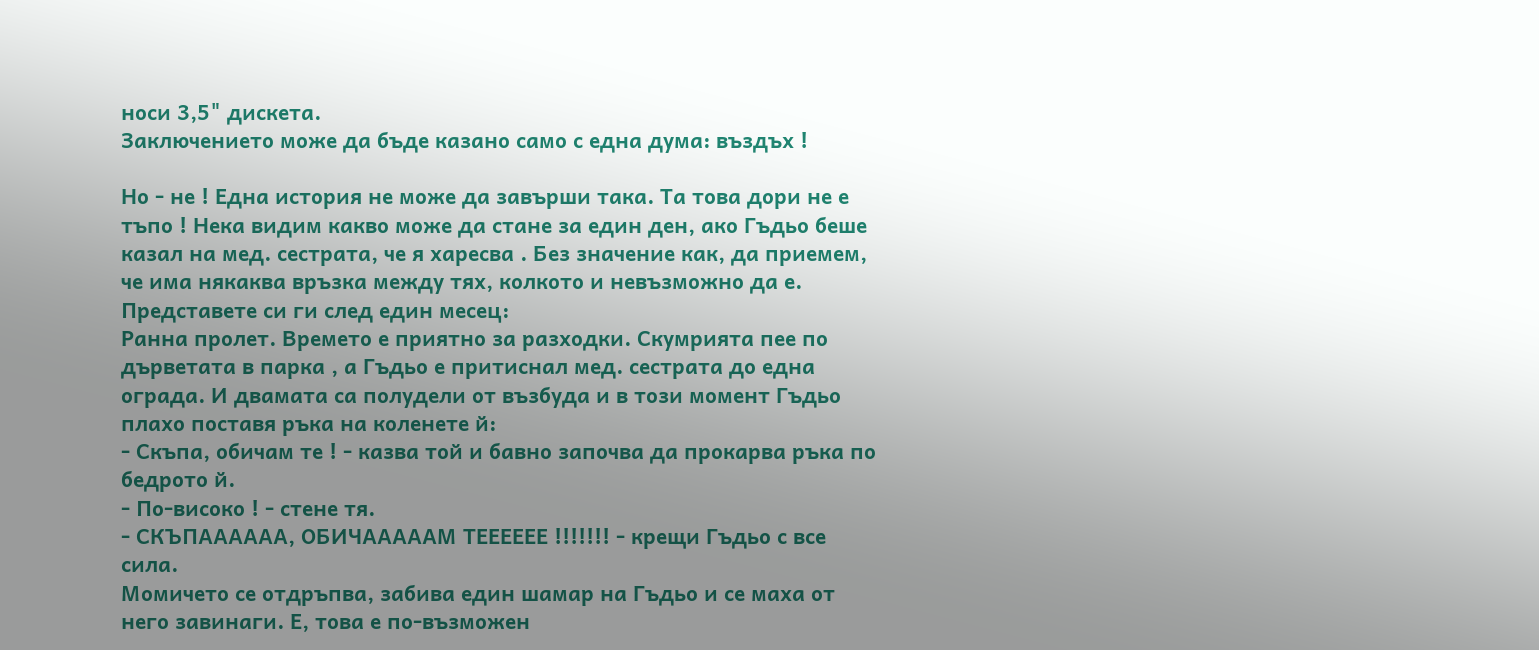носи 3,5" дискета.
Заключението може да бъде казано само с една дума: въздъх !

Но - не ! Една история не може да завърши така. Та това дори не е тъпо ! Нека видим какво може да стане за един ден, ако Гъдьо беше казал на мед. сестрата, че я харесва . Без значение как, да приемем, че има някаква връзка между тях, колкото и невъзможно да е. Представете си ги след един месец:
Ранна пролет. Времето е приятно за разходки. Скумрията пее по дърветата в парка , а Гъдьо е притиснал мед. сестрата до една ограда. И двамата са полудели от възбуда и в този момент Гъдьо плахо поставя ръка на коленете й:
- Скъпа, обичам те ! - казва той и бавно започва да прокарва ръка по бедрото й.
- По-високо ! - стене тя.
- СКЪПАААААА, ОБИЧАААААМ ТЕЕЕЕЕЕ !!!!!!! - крещи Гъдьо с все сила.
Момичето се отдръпва, забива един шамар на Гъдьо и се маха от него завинаги. Е, това е по-възможен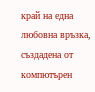край на една любовна връзка, създадена от компютърен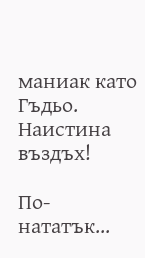маниак като Гъдьо. Наистина въздъх!

По-нататък...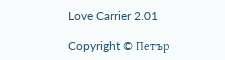Love Carrier 2.01

Copyright © Петър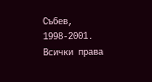Събев, 1998-2001. Всички права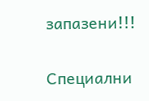запазени!!!

Специални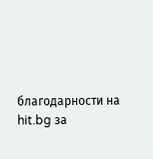благодарности на hit.bg за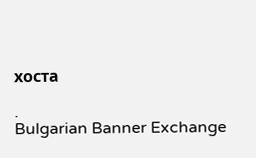хоста

.
Bulgarian Banner Exchange